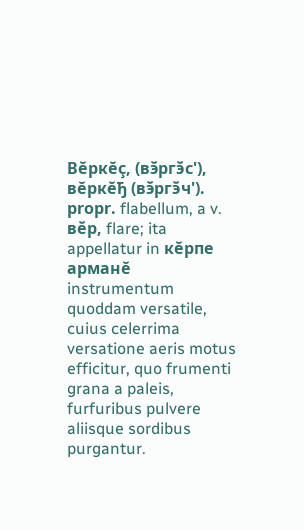Вĕркĕç, (вэ̆ргэ̆с'), вĕркĕђ (вэ̆ргэ̆ч'). рrорr. flabellum, a v. вӗр, flare; ita appellatur in кĕрпе арманĕ instrumentum quoddam versatile, cuius celerrima versatione aeris motus efficitur, quo frumenti grana a paleis, furfuribus pulvere aliisque sordibus purgantur.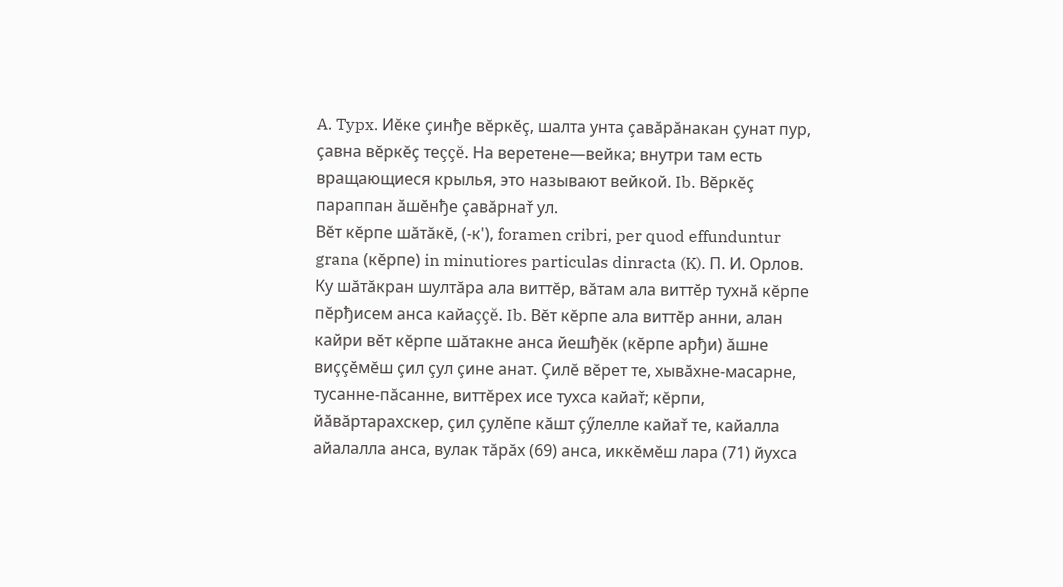A. Typx. Иĕке çинђе вĕркӗç, шалта унта çавӑрăнакан çунат пур, çавна вĕркĕç теççĕ. На веретене—вейка; внутри там есть вращающиеся крылья, это называют вейкой. Ib. Вĕркĕç параппан ӑшӗнђе çавăрнат̌ ул.
Вĕт кĕрпе шăтăкĕ, (-к'), foramen cribri, per quod effunduntur grana (кĕрпе) in minutiores particulаs dinracta (K). П. И. Орлов. Ку шăтăкран шултăра ала виттĕр, вăтам ала виттӗр тухнӑ кĕрпе пĕрђисем анса кайаççĕ. Ib. Вĕт кĕрпе ала виттӗр анни, алан кайри вӗт кĕрпе шăтакне анса йешђĕк (кĕрпе арђи) ăшне виççӗмĕш çил çул çине анат. Çилĕ вĕрет те, хывӑхне-масарне, тусанне-пăсанне, виттĕрех исе тухса кайат̌; кĕрпи, йӑвăртарахскер, çил çулĕпе кăшт çӳлелле кайат̌ те, кайалла айалалла анса, вулак тăрăх (69) анса, иккĕмĕш лара (71) йухса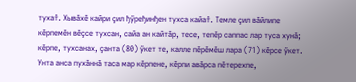тухат̌. Хывӑxӗ кайри çил ђӳpеђинђен тухса кайат̌. Темле çил вăйлипе кӗрпемĕн вĕçсе тухсан, сайа ан кайтăр, тесе, тепӗр саппас лар туса хунă; кĕрпе, тухсанах, çанта (80) ӳкет те, калле пĕрĕмĕш лара (71) кӗрсе ӳкет. Унта анса пухăннă таса мар кĕрпене, кӗрпи авăрса пӗтерехпе,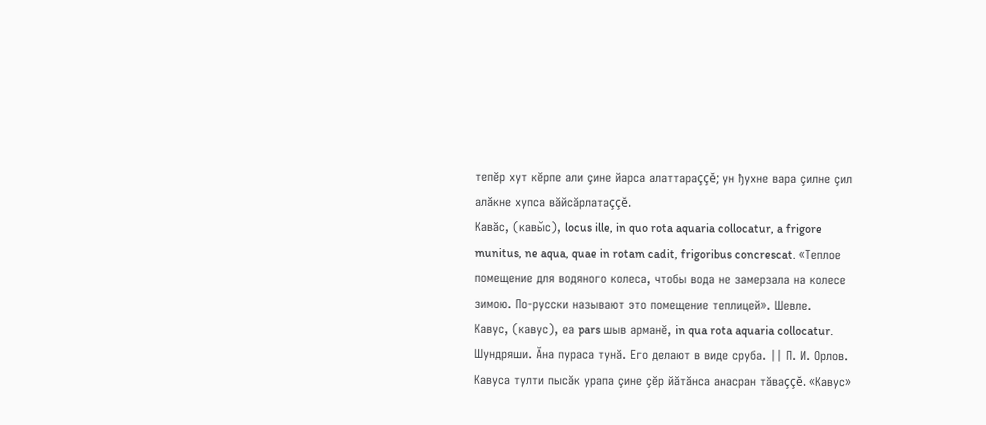тепĕр хут кĕрпе али çине йарса алаттараççĕ; ун ђухне вара çилне çил алăкне хупса вăйсăрлатаççĕ.
Кавӑс, (кавы̆с), locus ille, in quo rota aquaria collocatur, a frigore munitus, ne aqua, quae in rotam cadit, frigoribus concrescat. «Теплое помещение для водяного колеса, чтобы вода не замерзала на колесе зимою. По-русски называют это помещение теплицей». Шевле.
Кавус, (кавус), еа pars шыв арманĕ, in qua rota aquaria collocatur. Шундряши. Ӑна пураса тунă. Его делают в виде сруба. || П. И. Орлов. Кавуса тулти пысăк урапа çине çӗр йăтăнса анасран тăваççĕ. «Кавус»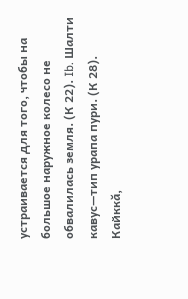устраивается для того, чтобы на большое наружное колесо не обвалилась земля. (К 22). Ib. Шалти кавус—тип урапа пури. (К 28).
Кайккă,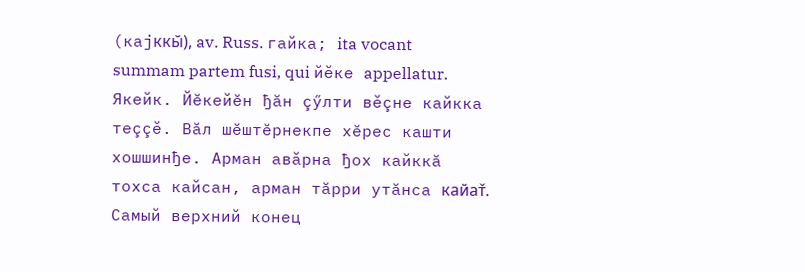(каjккы̆), av. Russ. гайка; ita vocant summam partem fusi, qui йӗке appellatur. Якейк. Йĕкейĕн ђăн çӳлти вӗçне кайкка теççӗ. Вăл шĕштĕрнекпе хĕрес кашти хошшинђе. Арман авӑрна ђox кайккă тохса кайсан, арман тăрри утăнса кайат̌. Самый верхний конец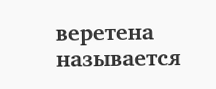веретена называется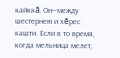кайккă. Он—между шестернею и хĕрес кашти. Если в то время, когда мельница мелет,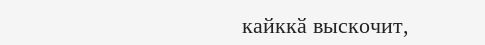кайккӑ выскочит,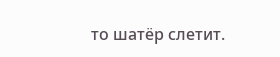то шатёр слетит.